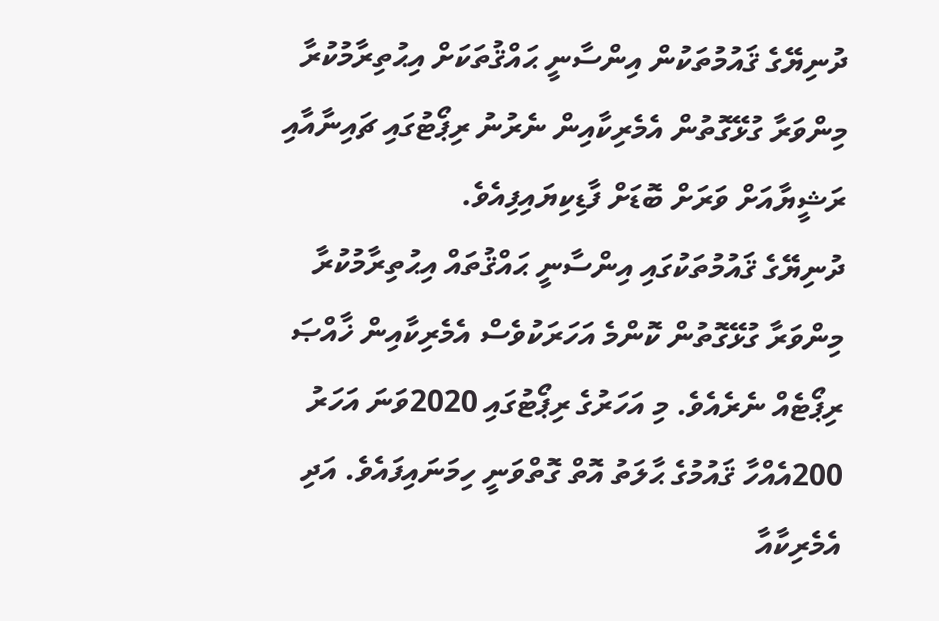ދުނިޔޭގެ ޤައުމުތަކުން އިންސާނީ ޙައްޤުތަކަށް އިޙުތިރާމުކުރާ މިންވަރާ ގުޅޭގޮތުން އެމެރިކާއިން ނެރުނު ރިޕޯޓުގައި ޗައިނާއާއި ރަޝީޔާއަށް ވަރަށް ބޮޑަށް ފާޑިކިޔައިފިއެވެ.
ދުނިޔޭގެ ޤައުމުތަކުގައި އިންސާނީ ޙައްޤުތައް އިޙުތިރާމުކުރާ މިންވަރާ ގުޅޭގޮތުން ކޮންމެ އަހަރަކުވެސް އެމެރިކާއިން ޚާއްޞަ ރިޕޯޓެއް ނެރެއެވެ. މި އަހަރުގެ ރިޕޯޓުގައި 2020ވަނަ އަހަރު 200އެއްހާ ޤައުމުގެ ޙާލަތު އޮތް ގޮތްވަނީ ހިމަނައިފައެވެ. އަދި އެމެރިކާއާ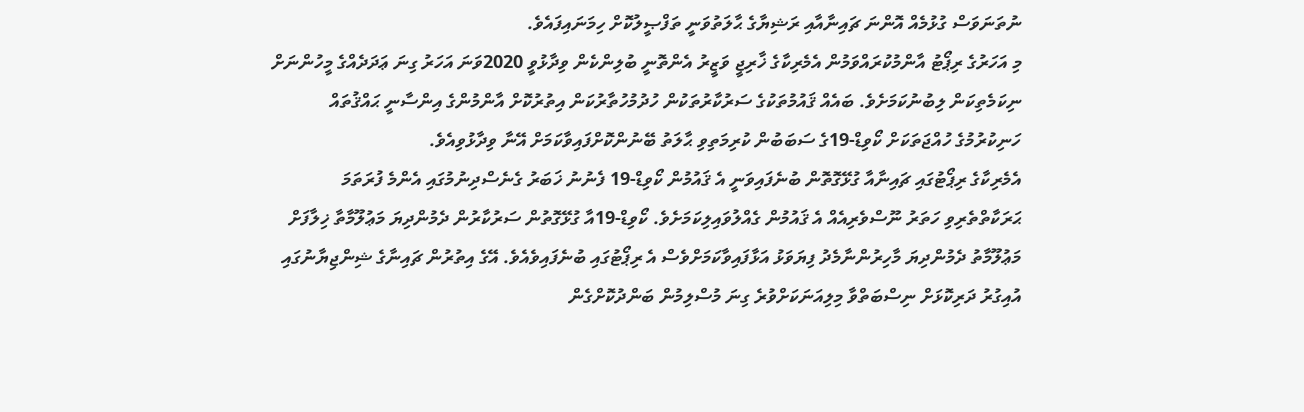ނުތަނަވަސް ގުޅުމެއް އޮންނަ ޗައިނާއާއި ރަޝިޔާގެ ޙާލަތުވަނީ ތަފްޞީލުކޮށް ހިމަނައިފައެވެ.
މި އަހަރުގެ ރިޕޯޓު އާންމުކުރައްވަމުން އެމެރިކާގެ ޚާރިޖީ ވަޒީރު އެންތޮނީ ބުލިންކެން ވިދާޅުވީ 2020ވަނަ އަހަރު ގިނަ ޢަދަދެއްގެ މީހުންނަށް ނިކަމެތިކަން ލިބުނުކަމަށެވެ. ބައެއް ޤައުމުތަކުގެ ސަރުކާރުތަކުން ހުދުމުހުތާރުކަން އިތުރުކޮށް އާންމުންގެ އިންސާނީ ޙައްޤުތައް ހަނިކުރުމުގެ ހުއްޖަތަކަށް ކޯވިޑް-19ގެ ސަބަބުން ކުރިމަތިވި ޙާލަތު ބޭނުންކޮށްފައިވާކަމަށް އޭނާ ވިދާޅުވިއެވެ.
އެމެރިކާގެ ރިޕޯޓުގައި ޗައިނާއާ ގުޅޭގޮތޮން ބުނެފައިވަނީ އެ ޤައުމުން ކޯވިޑް-19 ފެނުނު ޚަބަރު ގެނެސްދިނުމުގައި އެންމެ ފުރަތަމަ ޙަރަކާތްތެރިވި ހަތަރު ނޫސްވެރިއެއް އެ ޤައުމުން ގެއްލުވައިލިކަމަށެވެ. ކޯވިޑް-19އާ ގުޅޭގޮތުން ސަރުކާރުން ދެމުންދިޔަ މަޢުލޫމާތާ ޚިލާފަށް މަޢުލޫމާތު ދެމުންދިޔަ މާހިރުންނާމެދު ފިޔަވަޅު އަޅާފައިވާކަމަށްވެސް އެ ރިޕޯޓުގައި ބުނެފައިވެއެވެ. އޭގެ އިތުރުން ޗައިނާގެ ޝިންޖިޔާނުގައި އުއިގުރު ދަރިކޮޅަށް ނިސްބަތްވާ މިލިއަނަކަށްވުރެ ގިނަ މުސްލިމުން ބަންދުކޮށްގެން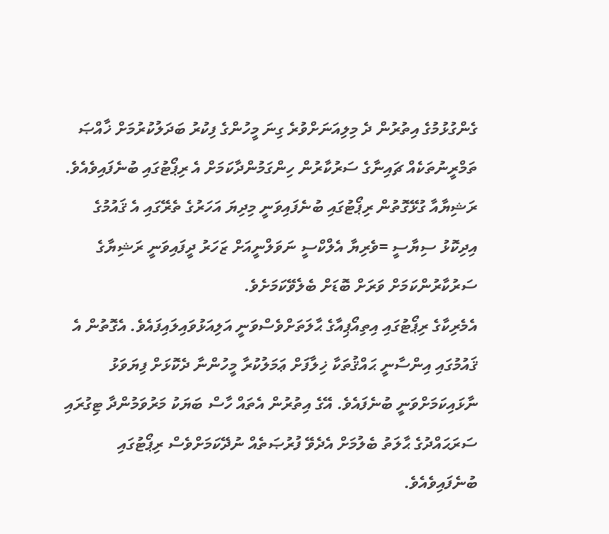ގެންގުޅުމުގެ އިތުރުން ދެ މިލިއަނަށްވުރެ ގިނަ މީހުންގެ ފިކުރު ބަދަލުކުރުމަށް ޚާއްޞަ ތަމްރީނުތަކެއް ޗައިނާގެ ސަރުކާރުން ހިންގަމުންދާކަމަށް އެ ރިޕޯޓުގައި ބުނެފައިވެއެވެ. ރަޝިޔާއާ ގުޅޭގޮތުން ރިޕޯޓުގައި ބުނެފައިވަނީ މިދިޔަ އަހަރުގެ ތެރޭގައި އެ ޤައުމުގެ އިދިކޮޅު ސިޔާސީ =ވެރިޔާ އެލްކްސީ ނަވަލްނީއަށް ޒަހަރު ދީފައިވަނީ ރަޝިޔާގެ ސަރުކާރުންކަމަށް ވަރަށް ބޮޑަށް ބެލެވޭކަމަށެވެ.
އެމެރިކާގެ ރިޕޯޓުގައި އިތިއޯޕިއާގެ ޙާލަތަށްވެސްވަނީ އަލިއަޅުވައިލައިފައެވެ. އެގޮތުން އެ ޤައުމުގައި އިންސާނީ ޙައްޤުތަކާ ޚިލާފަށް ޢަމަލުކުރާ މީހުންނާ ދެކޮޅަށް ފިޔަވަޅު ނާޅައިކަމަށްވަނީ ބުނެފައެވެ. އޭގެ އިތުރުން އެތައް ހާސް ބަޔަކު މަރުވަމުންދާ ޓިގުރައި ސަރަޙައްދުގެ ޙާލަތު ބެލުމަށް އެދެވޭ ފުރުޞަތެއް ނުދޭކަމަށްވެސް ރިޕޯޓުގައި ބުނެފައިވެއެވެ.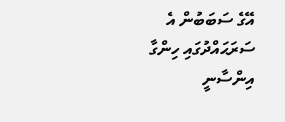އޭގެ ސަބަބުން އެ ސަރަޙައްދުގައި ހިންގާ އިންސާނީ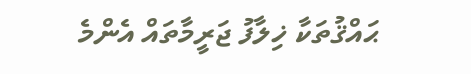ޙައްޤުތަކާ ޚިލާފު ޖަރީމާތައް އެންމެ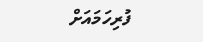ފުރިހަމައަށް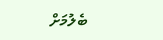ބެލުމަށް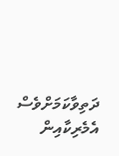ދަތިވާކަމަށްވެސް އެމެރިކާއިން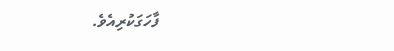ފާހަގަކުރިއެވެ.